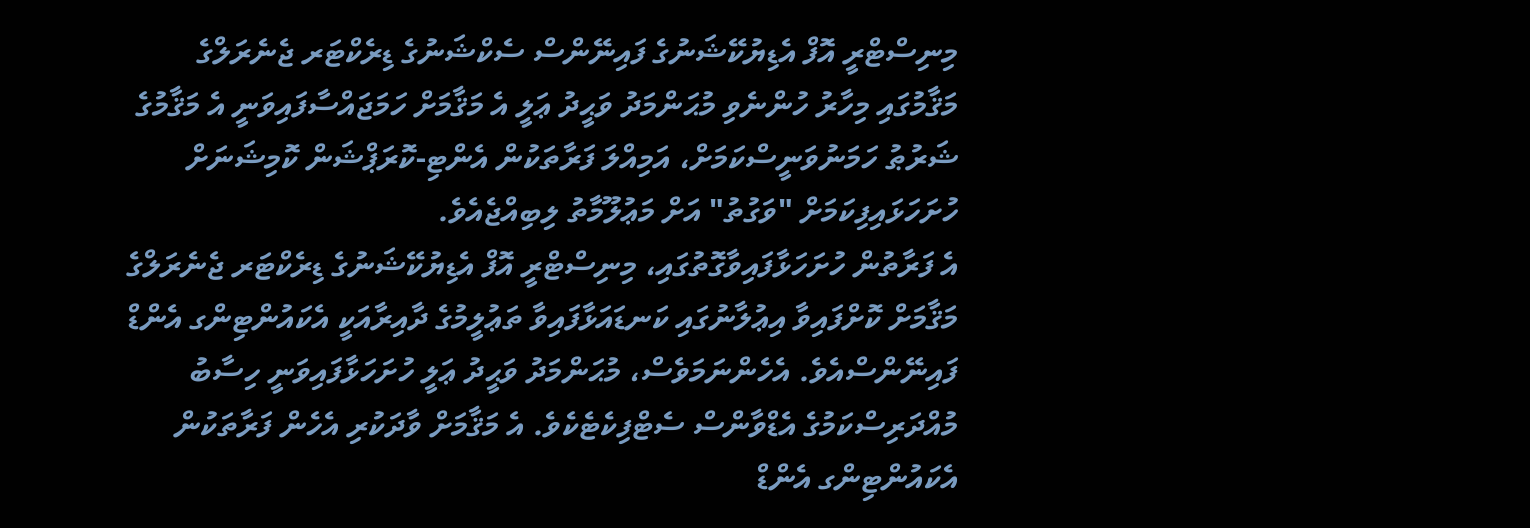މިނިސްޓްރީ އޮފް އެޑިޔުކޭޝަނުގެ ފައިނޭންސް ސެކްޝަނުގެ ޑިރެކްޓަރ ޖެނެރަލްގެ މަޤާމުގައި މިހާރު ހުންނެވި މުޙަންމަދު ވަޙީދު ޢަލީ އެ މަޤާމަށް ހަމަޖައްސާފައިވަނީ އެ މަޤާމުގެ ޝަރުޠު ހަމަނުވަނީސްކަމަށް، އަމިއްލަ ފަރާތަކުން އެންޓި-ކޮރަޕްޝަން ކޮމިޝަނަށް ހުށަހަޅައިފިކަމަށް "ވަގުތު" އަށް މަޢުލޫމާތު ލިބިއްޖެއެވެ.
އެ ފަރާތުން ހުށަހަޅާފައިވާގޮތުގައި، މިނިސްޓްރީ އޮފް އެޑިޔުކޭޝަނުގެ ޑިރެކްޓަރ ޖެނެރަލްގެ މަޤާމަށް ކޮށްފައިވާ އިޢުލާނުގައި ކަނޑައަޅާފައިވާ ތަޢުލީމުގެ ދާއިރާއަކީ އެކައުންޓިންގ އެންޑް ފައިނޭންސްއެވެ. އެހެންނަމަވެސް، މުޙަންމަދު ވަޙީދު ޢަލީ ހުށަހަޅާފައިވަނީ ހިސާބު މުއްދަރިސްކަމުގެ އެޑްވާންސް ސެޓްފިކެޓެކެވެ. އެ މަޤާމަށް ވާދަކުރި އެހެން ފަރާތަކުން އެކައުންޓިންގ އެންޑް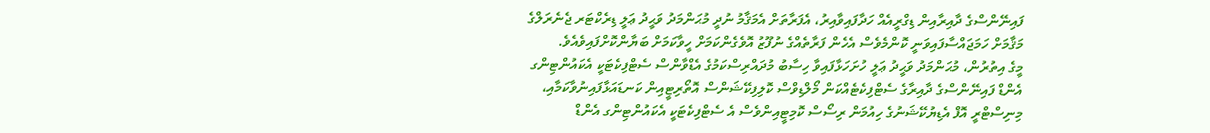ފައިނޭންސްގެ ދާއިރާއިން ޑިގްރީއެއް ހަދާފައިވާއިރު، އެފަރާތަށް އެމަޤާމު ނުދީ މުޙަންމަދު ވަޙީދު ޢަލީ ޑިރެކްޓަރ ޖެނެރަލްގެ މަޤާމަށް ހަމަޖައްސާފައިވަނީ ކޮންމެވެސް އެހެން ފަރާތެއްގެ ނުފޫޒު އޮވެގެންކަމަށް ހީވާކަމަށް ބަޔާންކޮށްފައިވެއެވެ.
މީގެ އިތުރުން، މުޙަންމަދު ވަޙީދު ޢަލީ ހުށަހަޅާފައިވާ ހިސާބު މުދައްރިސްކަމުގެ އެޑްވާންސް ސެޓްފިކެޓަކީ އެކައުންޓިންގ އެންޑް ފައިނޭންސްގެ ދާއިރާގެ ސެޓްފިކެޓެއްކަން މޯލްޑިވްސް ކޮލިފިކޭޝަންސް އޮތޯރިޓީއިން ކަނޑައަޅާފައިނުވާކަމާއި، މިނިސްޓްރީ އޮފް އެޑިޔުކޭޝަނުގެ ހިއުމަން ރިސޯސް ކޮމިޓީއިންވެސް އެ ސެޓްފިކެޓަކީ އެކައުންޓިންގ އެންޑް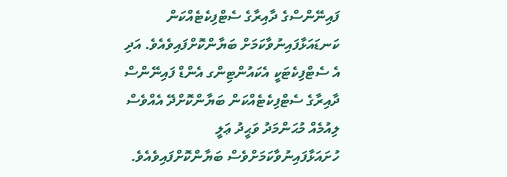ފައިނޭންސްގެ ދާއިރާގެ ސެޓްފިކެޓެއްކަން ކަނޑައަޅާފައިނުވާކަމަށް ބަޔާންކޮށްފައިވެއެވެ. އަދި އެ ސެޓްފިކެޓަކީ އެކައުންޓިންގ އެންޑް ފައިނޭންސް ދާއިރާގެ ސެޓްފިކެޓެއްކަން ބަޔާންކޮށްދޭ އެއްވެސް ލިއުމެއް މުޙަންމަދު ވަޙީދު ޢަލީ ހުށައަޅާފައިނުވާކަމަށްވެސް ބަޔާންކޮށްފައިވެއެވެ.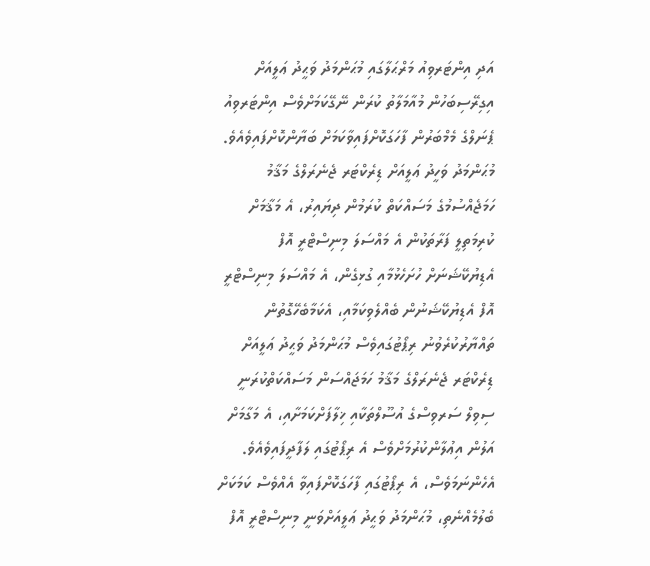އަދި އިންޓަރވިއު މަރްޙަލާގައި މުޙަންމަދު ވަޙީދު ޢަލީއަށް އިގިރޭސިބަހުން މުއާމަލާތު ކުރަން ނޭގޭކަމަށްވެސް އިންޓަރވިއު ޕެނަލްގެ މެމްބަރުން ފާހަގަކޮށްފައިވާކަމަށް ބަޔާންކޮށްފައިވެއެވެ.
މުޙަންމަދު ވަހީދު ޢަލީއަށް ޑިރެކްޓަރ ޖެނެރަލްގެ މަޤާމު ހަމަޖެއްސުމުގެ މަސައްކަތް ކުރަމުން ދިޔައިރު، އެ މަޤާމަށް ކުރިމަތިލީ ފަރާތަކުން އެ މައްސަލަ މިނިސްޓްރީ އޮފް އެޑިޔުކޭޝަނަށް ހުށަހެޅުމާއި ގުޅިގެން، އެ މައްސަލަ މިނިސްޓްރީ އޮފް އެޑިޔުކޭޝަނުން ބެއްލެވިކަމާއި، އެކަމާބެހޭގޮތުން ތައްޔާރުކުރެވުނު ރިޕޯޓުގައިވެސް މުޙަންމަދު ވަޙީދު ޢަލީއަށް ޑިރެކްޓަރ ޖެނެރަލްގެ މަޤާމު ހަމަޖައްސަން މަސައްކަތްކުރަނީ ސިވިލް ސަރވިސްގެ އުސޫލްތަކާއި ޚިލާފަށްކަމަށާއި، އެ މަގާމަށް އަލުން އިޢުލާންކުރުމަށްވެސް އެ ރިޕޯޓުގައި ލަފާދީފައިވެއެވެ. އެހެންނަމަވެސް، އެ ރިޕޯޓުގައި ފާހަގަކޮށްފައިވާ އެއްވެސް ކަމަކަށް ބެލުމެއްނެތި، މުޙަންމަދު ވަޙީދު ޢަލީއަށްވަނީ މިނިސްޓްރީ އޮފް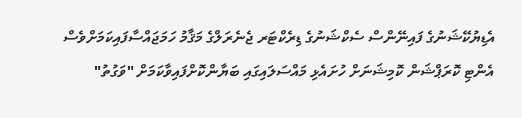އެޑިޔުކޭޝަނުގެ ފައިނޭންސް ސެކްޝަނުގެ ޑިރެކްޓަރ ޖެނެރަލްގެ މަޤާމު ހަމަޖައްސާފައިކަމަށްވެސް އެންޓި ކޮރަޕްޝަން ކޮމިޝަނަށް ހުށައެޅި މައްސަލައިގައި ބަޔާންކޮށްފައިވާކަމަށް "ވަގުތު"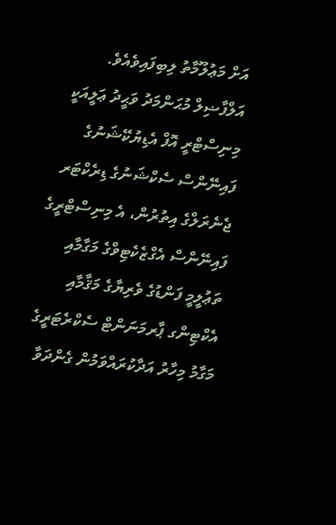އަށް މަޢުލޫމާތު ލިބިފައިވެއެވެ.
އަލްފާޟިލް މުޙަންމަދު ވަޙީދު ޢަލީއަކީ މިނިސްޓްރީ އޮފް އެޑިޔުކޭޝަނުގެ ފައިނޭންސް ސެކްޝަނުގެ ޑިރެކްޓަރ ޖެނެރަލްގެ އިތުރުން، އެ މިނިސްޓްރީގެ ފައިނޭންސް އެގްޒެކެޓިވްގެ މަގާމާއި ތަޢުލީމީ ފަންޑުގެ ވެރިޔާގެ މަޤާމާއި އެކްޓިންގ ޕާރމަނަންޓް ސެކްރެޓަރީގެ މަގާމު މިހާރު އަދާކުރައްވަމުން ގެންދަވާ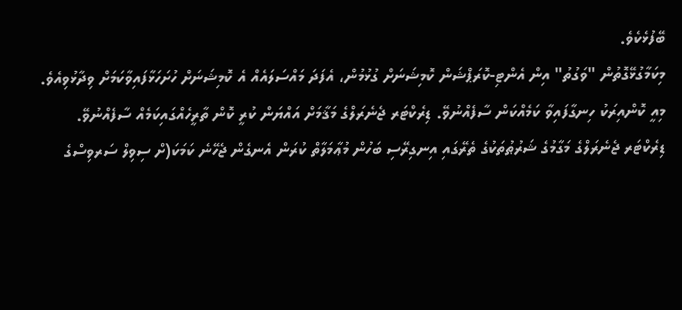ބޭފުޅެކެވެ.
މިކަމާގުޅޭގޮތުން "ވަގުތު" އިން އެންޓި-ކޮރަޕްޝަން ކޮމިޝަނަށް ގުޅުމުން، އެފަދަ މައްސަލައެއް އެ ކޮމިޝަނަށް ހުށަހަޅާފައިވާކަމަށް ވިދާޅުވިއެވެ.
މިއީ ކޮންއިރަކު ހިނގާފައިވާ ކަމެއްކަން ސާފެއްނުވޭ. ޑިރެކްޓަރ ޖެނެރަލްގެ މަޤާމަށް އައްޔަން ކުރީ ކޮން ތާރީހެއްގައިކަމެއް ސާފެއްނުވޭ.
ޑިރެކްޓަރ ޖެނެރަލްގެ މަގާމުގެ ޝަރުޠުތަކުގެ ތެރޭގައި އިނގިރޭސި ބަހުން މުޢާމަލާތް ކުރަން އެނގެން ޖެހޭނެ ކަމަކަ(ށް ސިވިލް ސަރވިސްގެ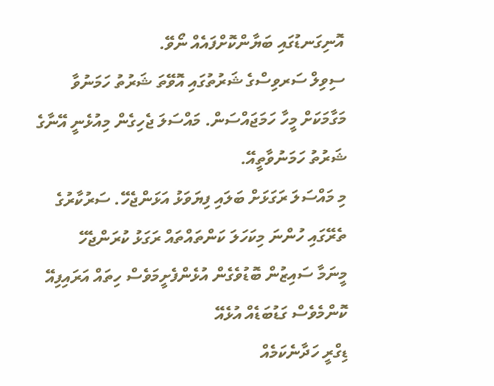އޮނިގަނޑުގައި ބަޔާންކޮށްފައެއް ނޯވޭ.
ސިވިލް ސަރވިސްގެ ޝަރުތުގައި އޮވޭތަ ޝަރުތު ހަމަނުވާ މަގާމަކަށް މީހާ ހަމަޖައްސަން. މައްސަލަ ޖެހިގެން މިއުޅެނީ އޭނާގެ ޝަރުތު ހަމަނުވާތީއޭ.
މި މައްސަލަ ރަގަޅަށް ބަލައި ފިޔަވަޅު އަޅަންޖެހޭ. ސަރުކާރުގެ ތެރޭގައި ހުންނަ މިކަހަލަ ކަންތައްތައް ރަގަޅު ކުރަންޖެހޭ
މީނަމާ ސައިޒުން ބޮޑުވެގެން އުޅެންފެށީމަވެސް ހިތައް އަރައިފިއޭ ކޮންމެވެސް ގަޑުބަޑެއް އުޅެއޭ
ޑިގްރީ ހަދާނެކަމެއް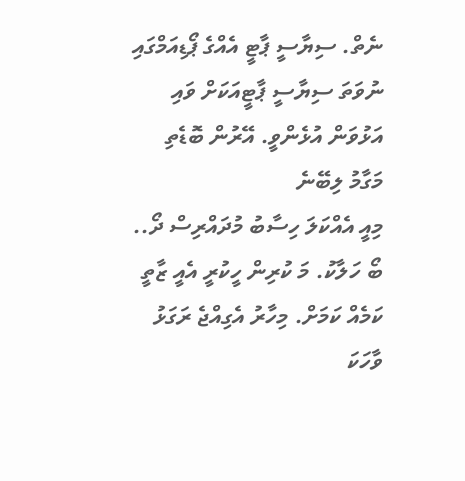ނެތް. ސިޔާސީ ޕާޓީ އެއްގެ ޕޯޑިއަމްގައި ނުވަތަ ސިޔާސީ ޕާޓީއަކަށް ވައި އަޅުވަން އުޅެންވީ. އޭރުން ބޮޑެތި މަގާމު ލިބޭނެ
މިއީ އެއްކަލަ ހިސާބު މުދައްރިސް ދޯ.. ބޯ ހަލާކު. މަ ކުރިން ހީކުރީ އެއީ ޒާތީ ކަމެއް ކަމަށް. މިހާރު އެގިއްޖެ ރަގަޅު ވާހަކަ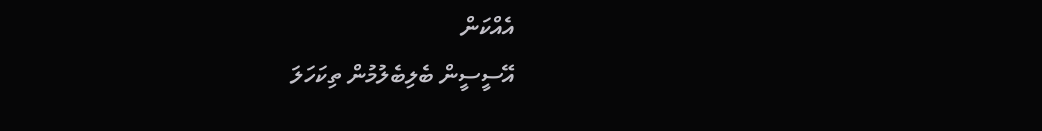އެއްކަން
އޭސީސީން ބެލިބެލުމުން ތިކަހަލަ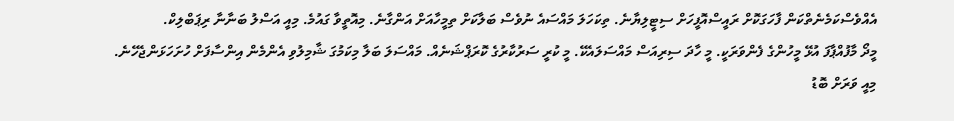އެއްވެސްކަމެނެތްކަން ފާހަގަކޮށް ރައީސްއޮފީހަށް ސިޓީލިޔާނެ. ތިކަހަލަ މައްސައެ ނުވެސް ބަލާކަށް ތިމީހާއަށް އަންގާނެ. މިއޮތީވާ ގައުމެ. މިއީ އަސްލު ބަނާނާ ރިޕަބްލިކް.
މީދޯ މާފުއްޕާފަ އުޅޭ މީހުންގެ ފެންވަރަކީ. މީ ހާދަ ސިރިއަސް މައްސަލައެކޭ. މީ ކުރީ ސަރުކާރުގެ ކޮރަޕްޝަނެއް. މައްސަލަ ބަލާ މިކަމުގަ ޝާމިލުވި އެންމެން އިންސާފަށް ހުށަހަޅަންޖެހޭނެ.
މިއީ ވަރަށް ބޮޑު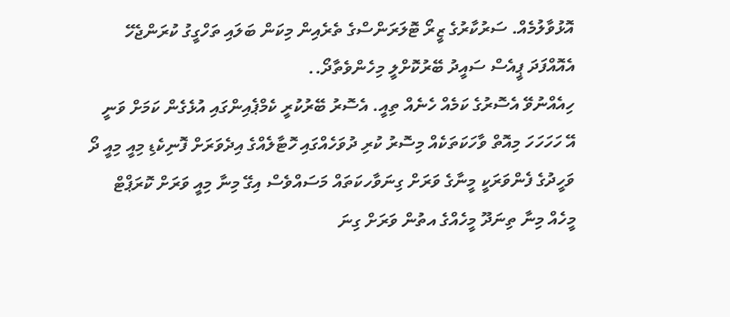އޮޅުވާލުމެއް. ސަރުކާރުގެ ޒީރޯ ޓޮލަރަންސްގެ ތެރެއިން މިކަން ބަލައި ތަހްގީގު ކުރަންޖެހޭ
އެއޮއްފަދަ ޕީއެސް ސައީދު ބޭރުކޮށްލީ މިހެންވެތާދޯ..
ހިއެއްނުވޭ އެސޮރުގެ ކަމެއް ހެނެއް ތިއީ. އެސޮރު ބޭރުކުރީ ކެމްޕެއިންގައި އުޅެގެން ކަމަށް ވަނީ
އޭ ހަހަހަހަ މިއޮތް ވާހަކަތަކެއް މިސޮރު ކުރި ދުވަހެއްގައި ހޮޓާލެއްގެ އިދެވަރަށް ފޮނިކެޑި މިއީ މިއީ ދޯ ވަހީދުގެ ފެންވަރަކީ މީނާގެ ވަރަށް ގިނަވާހކަތައް މަސައްވެސް އިގޭ މިނާ މިއީ ވަރަށް ކޮރަޕްޓް މީހެއް މިނާ ތިނަދޫ މީހެއްގެ އތުން ވަރަށް ގިނަ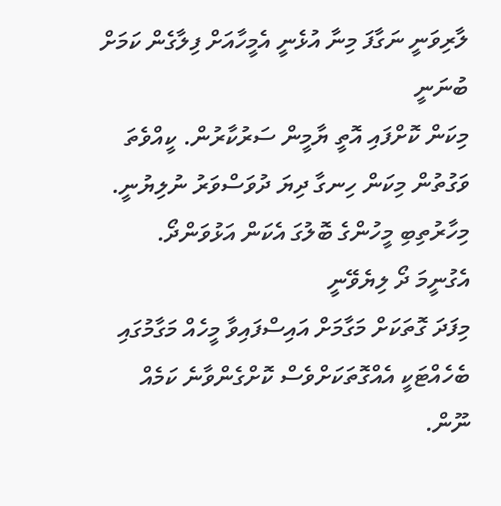ލާރިވަނީ ނަގާފަ މިނާ އުޅެނީ އެމީހާއަށް ފިލާގެން ކަމަށް ބުނަނީ
މިކަން ކޮށްފައި އޮތީ ޔާމީން ސަރުކާރުން. ކީއްވެތަ ވަގުތުން މިކަން ހިނގާ ދިޔަ ދުވަސްވަރު ނުލިޔުނީ. މިހާރުތިބި މީހުންގެ ބޮލުގަ އެކަން އަޅުވަންދޯ.
އެގުނީމަ ދޯ ލިޔެވޭނީ
މިފަދަ ގޮތަކަށް މަގާމަށް އައިސްފައިވާ މީހެއް މަގާމުގައި ބެހެއްޓަކީ އެއްގޮތަކަށްވެސް ކޮށްގެންވާނެ ކަމެއް ނޫން.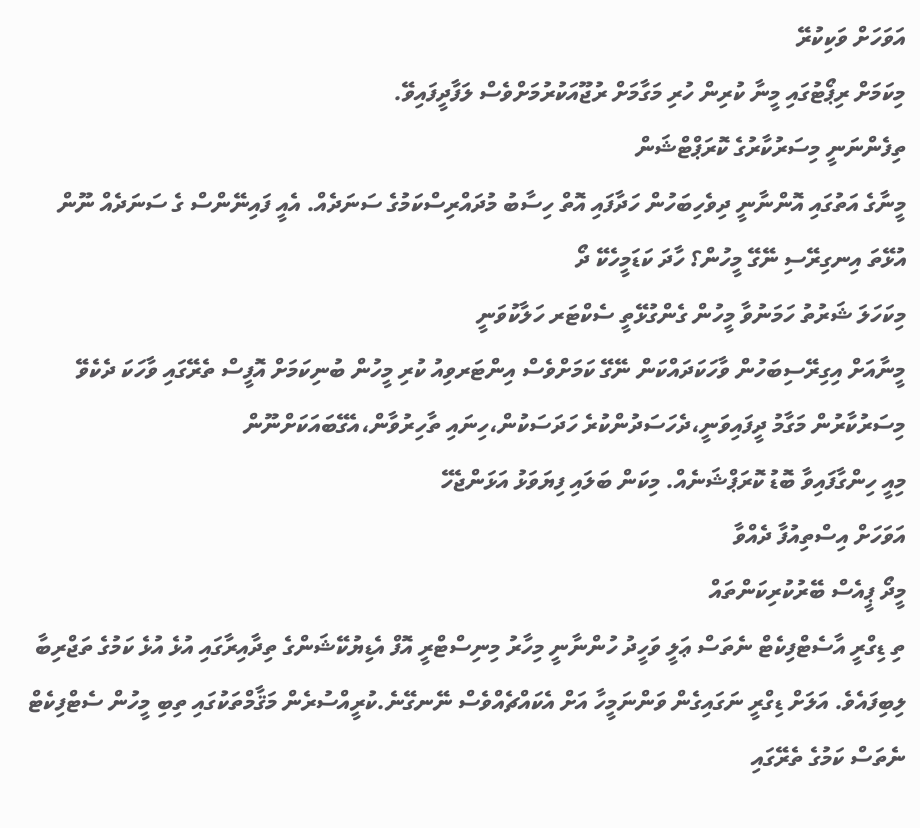އަވަހަށް ވަކިކުރޭ
މިކަމަށް ރިޕޯޓުގައި މީނާ ކުރިން ހުރި މަގާމަށް ރުޖޫއަކުރުމަށްވެސް ލަފާދީފައިވޭ.
ތިފެންނަނީ މިސަރުކާރުގެ ކޮރަޕްޓްޝަން
މީނާގެ އަތުގައި އޮންނާނީ ދިވެހިބަހުން ހަދާފައި އޮތް ހިސާބު މުދައްރިސްކަމުގެ ސަނަދެއް. އެއީ ފައިނޭންސް ގެ ސަނަދެއް ނޫން
އުޅޭތަ އިނގިރޭސި ނޭގޭ މީހުން؟ ހާދަ ކަޑަމީހެކޭ ދޯ
މިކަހަލަ ޝަރުތު ހަމަނުވާ މީހުން ގެންގުޅޭތީ ސެކްޓަރ ހަލާކުވަނީ
މީނާއަށް އިގިރޭސިބަހުން ވާހަކަދައްކަން ނޭގޭ ކަމަށްވެސް އިންޓަރވިއު ކުރި މީހުން ބުނިކަމަށް އޮފީސް ތެރޭގައި ވާހަކަ ދެކެވޭ
މިސަރުކާރުން މަގާމު ދީފައިވަނީ،ދެހަސަދުންކުރެ ހަދަސަކުން،ހިނައި ތާހިރުވާން،އެގޭބައަކަށްނޫން
މިއީ ހިންގާފައިވާ ބޮޑު ކޮރަޕްޝަނެއް. މިކަން ބަލައި ފިޔަވަޅު އަޅަންޖެހޭ
އަވަހަށް އިސްތިއުފާ ދެއްވާ
މީދޯ ޕީއެސް ބޭރުކުރިކަންތައް
ތި ޑިގްރީ އާސެޓްފިކެޓް ނެތަސް ޢަލީ ވަހީދު ހުންނާނީ މިހާރު މިނިސްޓްރީ އޮފް އެޑިޔުކޭޝަންގެ ތިދާއިރާގައި އުޅެ އުޅެ ކަމުގެ ތަޖްރިބާ ލިބިފައެވެ. އަލަށް ޑިގްރީ ނަގައިގެން ވަންނަމީހާ އަށް އެކައްޗެއްވެސް ނޭނގޭނެ.ކުރީއްސުރެން މަޤާމްތަކުގައި ތިބި މީހުން ސެޓްފިކެޓް ނެތަސް ކަމުގެ ތެރޭގައި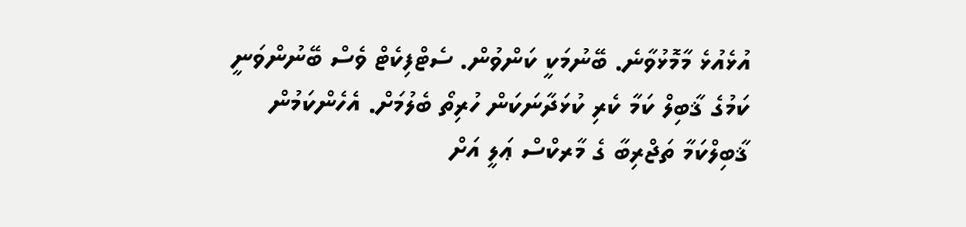އުޅެއުޅެ މާމޮޅުވާނެ. ބޭނުމަކީ ކަންވުން. ސެޓްފިކެޓް ވެސް ބޭނުންވަނީ ކަމުގެ ޤާބިލް ކަމާ ކެރި ކުޅަދާނަކަން ހުރިތޯ ބެލުމަށް. އެހެންކަމުން ޤާބިލްކަމާ ތަޖްރިބާ ގެ މާރކްސް ޢަލީ އަށް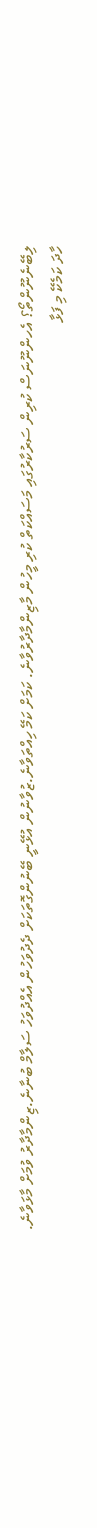ލިބޭނެނޫންތޯ؟ އެހންނޫނަސް ކުރިން ސަރުކާރުގައި މަސައްކަތް ކުރި މީހުން މާޒިންމާދާރުވާނެ. ކަމަށް ކަމޭ ހިއްތަވާނެ.ޒުވާނުން އުޅޭނީ ބޭނުންގޮތަކަށް ދެދުވަހުން އެއްދުވަހު ސަލާމް ބުނާނެ.ޒިންމާދާރު ވުމަށް މާޅަވާނެ.
ހާދަ ކަމެކޭ މި ފަޅާ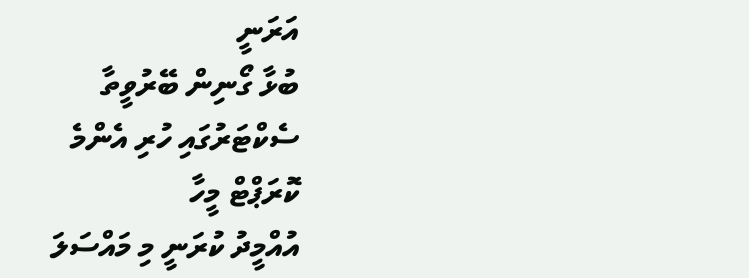އަރަނީ
ބުޅާ ގޯނިން ބޭރުވީތާ
ސެކްޓަރުގައި ހުރި އެންމެ ކޮރަޕްޓް މީހާ
އުއްމީދު ކުރަނީ މި މައްސަލަ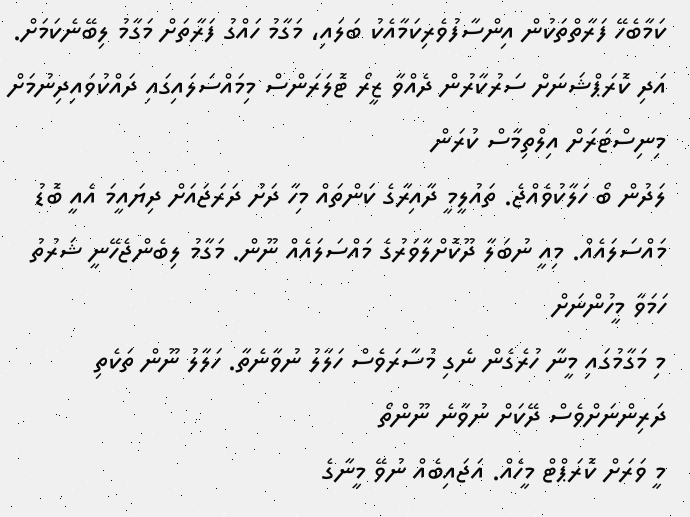ކަމާބެހޭ ފަރާތްތަކުން އިންސާފުވެރިކަމާއެކު ބަލައި، މަގާމު ހައްގު ފަރާތަށް މަގާމު ލިބޭނެކަމަށް. އަދި ކޮރަޕްޝަނަށް ސަރުކާރުން ދެއްވާ ޒީރޯ ޓޮލަރަންސް މިމައްސަލައިގައި ދައްކުވައިދިނުމަށް މިނިސްޓަރަށް އިލްތިމާސް ކުރަން
ލަދުން ބޯ ހަލާކުވެއްޖެ. ތައުލީމީ ދާއިރާގެ ކަންތައް މިހާ ދަށު ދަރަޖައަށް ދިޔައީމަ އެއީ ބޮޑު މައްސަލައެއް. މިއީ ނުބަލާ ދޫކޮށްލާވަރުގެ މައްސަލައެއް ނޫން. މަގާމު ލިބެންޖެހޭނީ ޝަރުތު ހަމަވާ މީހުންނަށް
މި މަގާމުގައި މީނާ ހުރެގެން ނެގި މުސާރަވެސް ހަލާލު ނުވާނެތާ. ހަލާލު ނޫން ތަކެތި ދަރިންނަށްވެސް ދޭކަށް ނުވާނެ ނޫންތޯ
މީ ވަރަށް ކޮރަޕްޓް މީހެއް. އަޖައިބެއް ނުވޭ މީނާގެ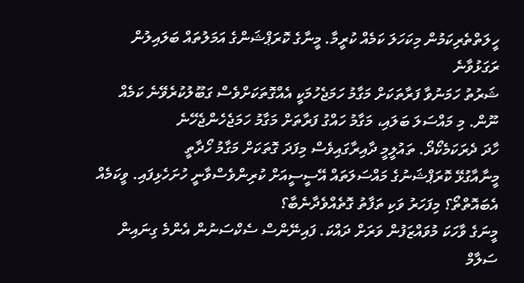ހީލަތްތެރިކަމުން މިކަހަލަ ކަމެއް ކުރީމާ. މީނާގެ ކޮރަޕްޝަންގެ އަމަލުތައް ބަލައިލުން ރަގަޅުވާނެ
ޝަރުތު ހަމަނުވާ ފަރާތަކަށް މަގާމު ހަމަޖެހުމަކީ އެއްގޮތަކަށްވެސް ގަބޫލުކުރެވޭނެ ކަމެއް ނޫން. މި މައްސަލަ ބަލައި، މަގާމު ހައްގު ފަރާތަށް މަގާމު ހަމަޖެހެންޖެހޭނެ
ހާދަ ދެރަކަމެކޯދޯ. ތައުލީމީ ދާއިރާގައިވެސް މިފަދަ ގޮތަކަށް މަގާމު ހޯދާތީ
މީނާއާގުޅޭ ކޮރަޕްޝަނުގެ މައްސަލަތައް އޭސީސީއަށް ކުރިންވެސްވާނީ ހުށަހެޅިފައި. ވީކަމެއް އެބައޮތްތޯ؟ މިފަހަރު ވަކި ތަފާތު ގޮތެއްވެދާނެބާ؟
މީނަގެ ވާހަކަ މުވައްޒަފުން ވަރަށް ދައްކަ. ފައިނޭންސް ސެކްސަނުން އެންމެ ގިނައިން ސަލާމް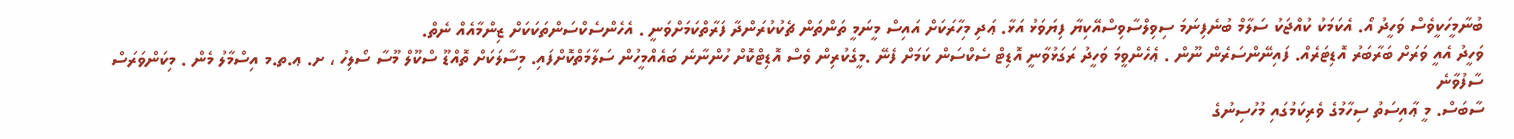ބުނާމީހަކީވެސް ވަހީދު އޯ. އެކަމަކު ކުއްޖަކު ސަލާމް ބުނެފިނަމަ ސިވިލްސާވިސްއޭކިޔާ ފިޔަވަޅު އަޅާ. ޢަދި މިހާރަކަށް އައިސް މީނަމީ ތަންތަން ޗެކުކުރަންދާ ފަރާތްކަމަށްވަނީ . އެހެންސެކްސަންތަކަކަށް ޒިންމާއެއް ނެތް.
ވަހީދު އެއީ ވަރަށް ބަރާބަރު އޮޑިޓަރެއް. ފައިނޭންސަރެން ނޫން . ޢެހެންވީމަ ވަހީދު ރަގަޅުވާނީ އޮޑިޓް ސެކްސަން ކަމަށް ފެނޭ .މީގެކުރިން ވެސް އޮޑިޓްކޮށް ހުންނާނެ ބައެއްމީހުން ސަލާމަތްކޮށްފައި. މިސާލަކަށް ތޮއްޑޫ ސްކޫލް މޫސާ ސޯލިހު ، ށ. ޢ.ތ.މ އިސްމާލު މެން . މިކަންވަރަސް ސާފުވާނެ
ސާބަސް. މީ ޢާއިސަތު ސިހާމުގެ ވެރިކަމުގައި މުހުސިނުގެ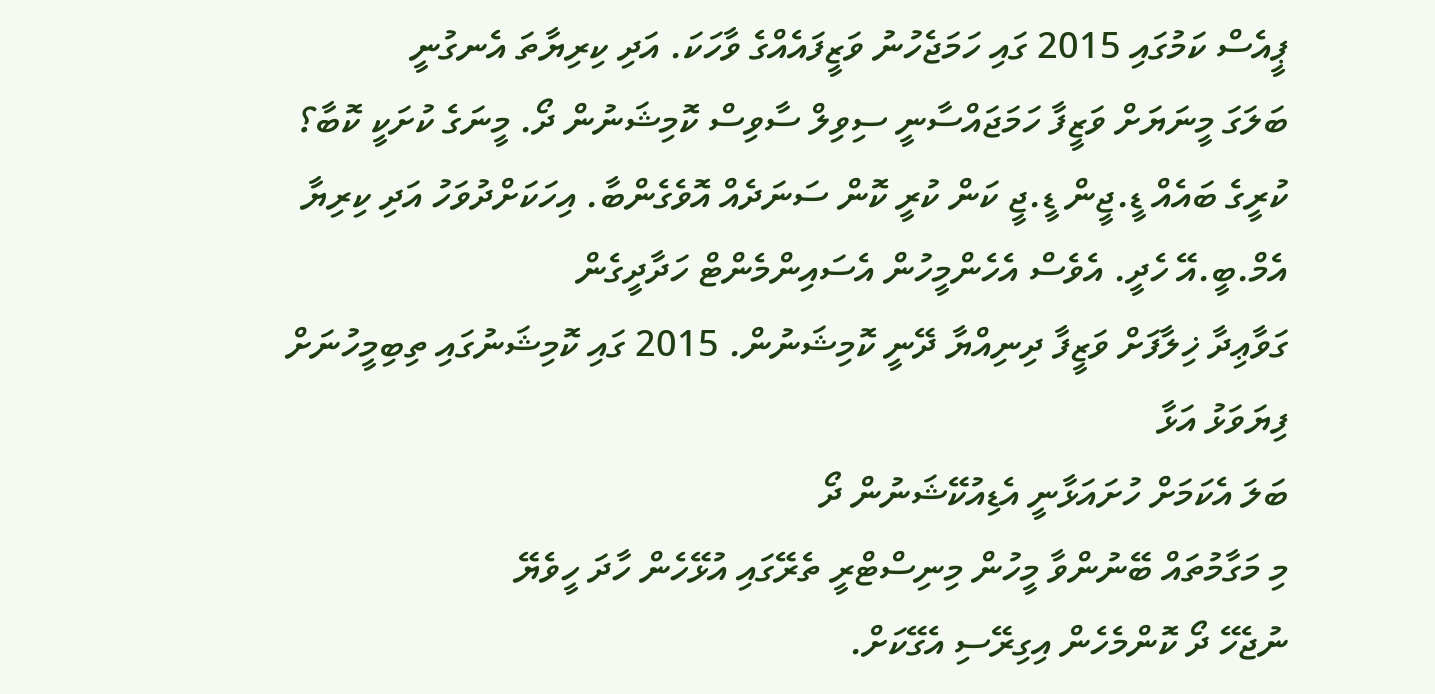ޕީއެސް ކަމުގައި 2015 ގައި ހަމަޖެހުނު ވަޒީފައެއްގެ ވާހަކަ. އަދި ކިރިޔާތަ އެނގުނީ
ބަލަގަ މީނަޔަށް ވަޒީފާ ހަމަޖައްސާނީ ސިވިލް ސާވިސް ކޮމިޝަނުން ދޯ. މީނަގެ ކުށަކީ ކޮބާ؟
ކުރީގެ ބައެއް ޑީ.ޖީން ޑީ.ޖީ ކަން ކުރީ ކޮން ސަނަދެއް އޮވެގެންބާ. އިހަކަށްދުވަހު އަދި ކިރިޔާ އެމް.ބީ.އޭ ހެދީ. އެވެސް އެހެންމީހުން އެސައިންމެންޓް ހަދާދީގެން
ގަވާޢިދާ ޚިލާފަށް ވަޒީފާ ދިނިއްޔާ ދޭނީ ކޮމިޝަނުން. 2015 ގައި ކޮމިޝަނުގައި ތިބިމީހުނަށް ފިޔަވަޅު އަޅާ
ބަލަ އެކަމަށް ހުށައަޅާނީ އެޑިއުކޭޝަނުން ދޯ
މި މަގާމުތައް ބޭނުންވާ މީހުން މިނިސްޓްރީ ތެރޭގައި އުޅޭހެން ހާދަ ހީވެޔޭ
ނުޖެހޭ ދޯ ކޮންމެހެން އިގިރޭސި އެގޭކަށް.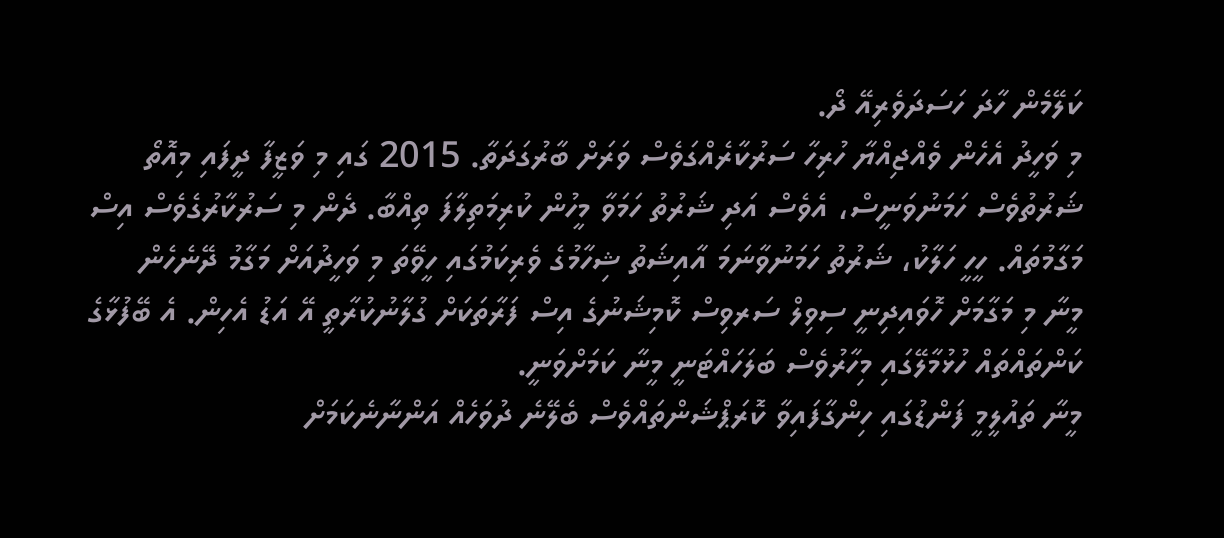ކަލޭމެން ހާދަ ހަސަދަވެރިއޭ ދޯ.
މި ވަހީދު އެހެން ވެއްޖިއްޔާ ހުރިހާ ސަރުކާރެއްގަވެސް ވަރަށް ބާރުގަދަތާ. 2015 ގައި މި ވަޒީފާ ދީފައި މިއޮތޯ ޝަރުތުވެސް ހަމަނުވަނީސް، އެވެސް އަދި ޝަރުތު ހަމަވާ މީހުން ކުރިމަތިލާފަ ތިއްބާ. ދެން މި ސަރުކާރުގެވެސް އިސް މަގާމުތައް. ހީހީ ހަލާކު، ޝަރުތު ހަމަނުވާނަމަ އާއިޝަތު ޝިހާމުގެ ވެރިކަމުގައި ހީވޭތަ މި ވަހީދުއަށް މަގާމު ދޭނެހެން
މީނާ މި މަގާމަށް ހޮވައިދިނީ ސިވިލް ސަރވިސް ކޮމިޝަނުގެ އިސް ފަރާތަކަށް ގުލާނުކުރާތީ އޭ އަޑު އެހިން. އެ ބޭފުޅާގެ ކަންތައްތައް ހުޅުމާލޭގައި މިހާރުވެސް ބަލަހައްޓަނީ މީނާ ކަމަށްވަނީ.
މީނާ ތައުލީމީ ފަންޑުގައި ހިންގާފައިވާ ކޮރަޕްޝަންތައްވެސް ބެލޭނެ ދުވަހެއް އަންނާނެކަމަށް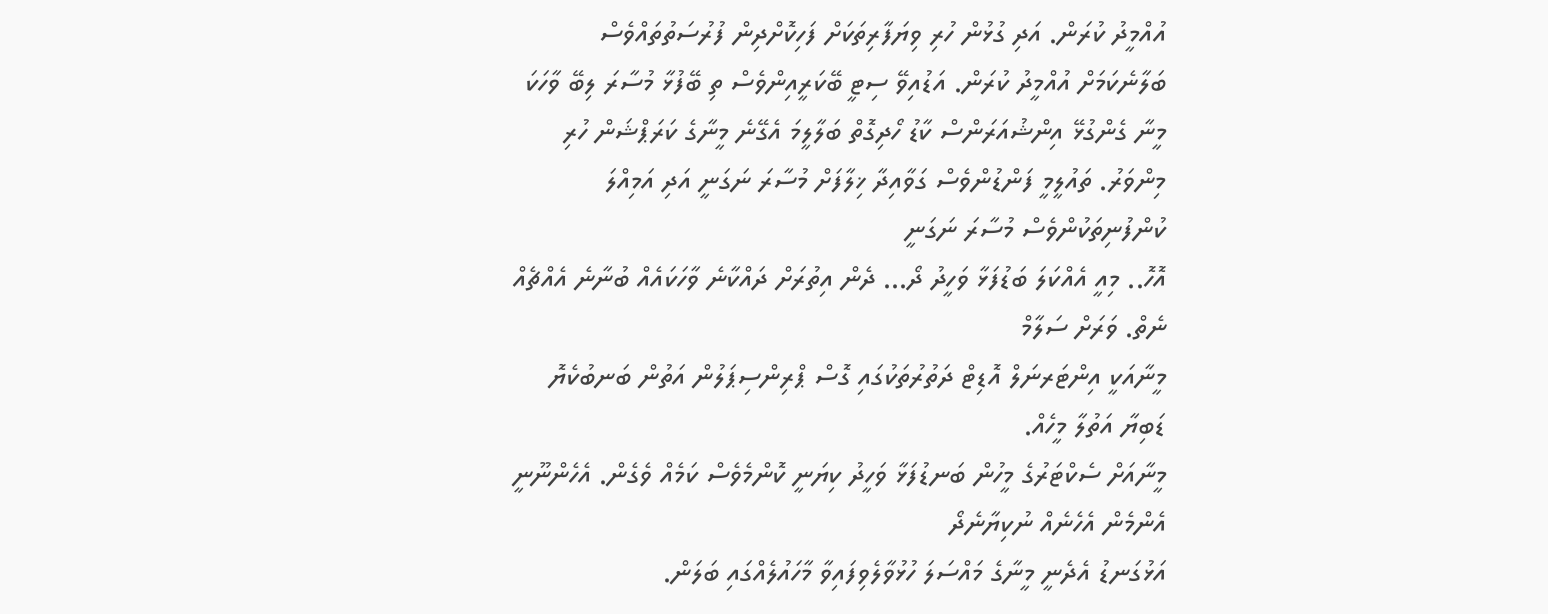އުއްމީދު ކުރަން. އަދި ގުޅުން ހުރި ވިޔަފާރިތަކަށް ފަހިކޮށްދިން ފުރުސަތުތައްވެސް ބަލާނެކަމަށް އުއްމީދު ކުރަން. އަޑުއިވޭ ސިޓީ ބޭކަރީއިންވެސް ތި ބޭފުޅާ މުސާރަ ލިބޭ ވާހަކަ
މީނާ ގެންގުޅޭ އިންޝުއަރަންސް ކާޑު ހޯދިގޮތް ބަލާލީމަ އެގޭނެ މީނާގެ ކަރަޕްޝަން ހުރި މިންވަރު. ތައުލީމީ ފަންޑުންވެސް ގަވާއިދާ ޚިލާފަށް މުސާރަ ނަގަނީ އަދި އަމިއްލަ ކުންފުނިތަކުންވެސް މުސާރަ ނަގަނީ
އޮހޮ.. މިއީ އެއްކަލަ ބަޑުފަޅާ ވަހީދު ދޯ... ދެން އިތުރަށް ދައްކާނެ ވާހަކައެއް ބުނާނެ އެއްޗެއް ނެތް. ވަރަށް ސަލާމް
މީނާއަކީ އިންޓަރނަލް އޮޑިޓް ދަތުރުތަކުގައި ގޮސް ޕްރިންސިޕަލުން އަތުން ބަނބުކެޔޮ ޑަބިޔާ އަތުލާ މީހެއް.
މީނާއަށް ސެކްޓަރުގެ މީހުން ބަނޑުފަޅާ ވަހީދު ކިޔަނީ ކޮންމެވެސް ކަމެއް ވެގެން. އެހެންނޫނީ އެންމެން އެހެނެއް ނުކިޔާނެދޯ
އަޅުގަނޑު އެދެނީ މީނާގެ މައްސަލަ ހުޅުވާލެވިފައިވާ މާހައުލެއްގައި ބަލަން.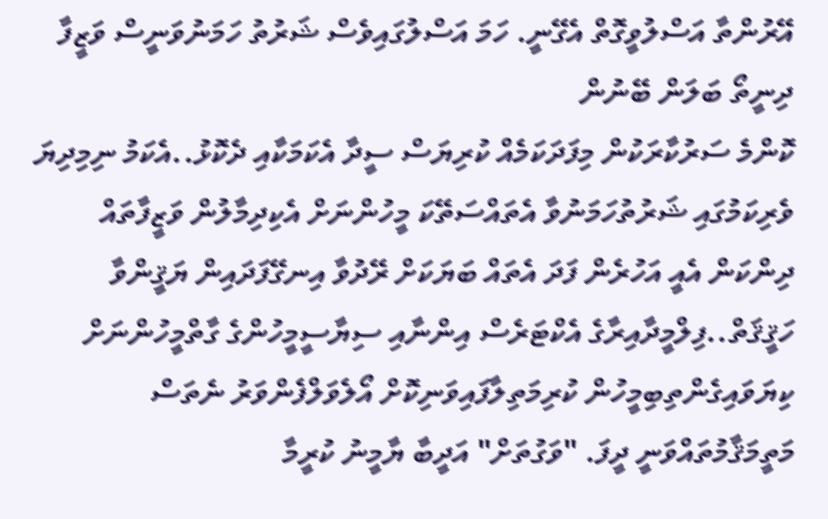އޭރުންތާ އަސްލުވީގޮތް އެގޭނީ. ހަމަ އަސްލުގައިވެސް ޝަރުތު ހަމަނުވަނީސް ވަޒީފާ ދިނީތޯ ބަލަން ބޭނުން
ކޮންމެ ސަރުކާރަކުން މިފަދަކަމެއް ކުރިޔަސް ސީދާ އެކަމަކާއި ދެކޮޅު..އެކަމު ނިމިދިޔަ ވެރިކަމުގައި ޝަރުތުހަމަނުވާ އެތައްސަތޭކަ މީހުންނަށް އެކިދިމާލުން ވަޒީފާތައް ދިންކަން އެއީ އަހުރެން ފަދަ އެތައް ބަޔަކަށް ރޭދުވާ އިނގޭފަދައިން ޔަޤީންވާ ހަޤީޤަތް..ފިލްމީދާއިރާގެ އެކްޓަރެސް އިންނާއި ސިޔާސީމީހުންގެ ގާތްމީހުންނަށް ކިޔަވައިގެންތިބިމީހުން ކުރިމަތިލާފައިވަނިކޮށް އޯލެވަލްފެންވަރު ނެތަސް މަތީމަޤާމުތައްވަނީ ދީފަ. "ވަގުތަށް" އަދީބާ ޔާމީނު ކުރީމާ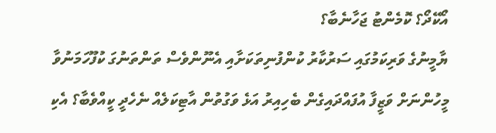އޯކޭދޯ؟ ކޮމެންޓު ޖަހާނެބާ؟
ޔާމީނުގެ ވަރިކަމުގައި ސަރުކާރު ކުންފުނިތަކަށާއި އެނޫންވެސް ތަންތަނުގަ ކުފޫހަމަނުވާ މީހުންނަށް ވަޒީފާ އުފައްދައިގެން ބެހިއިރު އަޅެ ވަގުތުން އާޓިކަލެއް ނެހެދީ ކީއްވެބާ؟ އެކި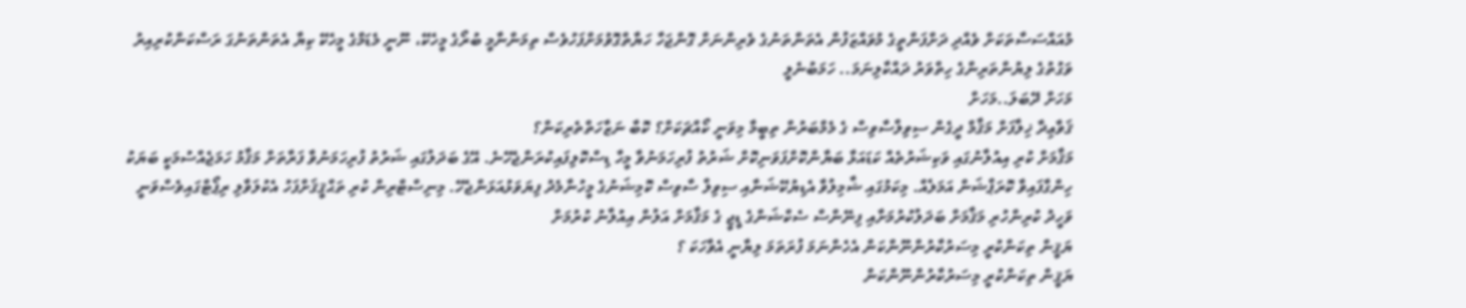މުއައްސަސާތަކަށް ވެއްދި ދަށްފަންތީގެ މުވައްޒަފުން އެތަންތަނުގެ ވެރިންނަށް ގޮންޖަހާ ހަޔާތްގޮވުމަށްފަހުވެސް ތިމަންނާމީ ބުރޯގެ މީހެކޭ، ނޫނީ މެޑަމްގެ މީހެކޭ ކިޔާ އެތަންތަނުގަ ރަސްކަންކުރިއިރު ވަގުތުގެ ލިޔުންތަރިންގެ ހިތްވަރު ދައްކާލިނަމަ.. ހަމަބުނެލީ
މަހަށް ދޭބަލަ..މަހަށް
ޤަވާޢިދާ ޚިލާފަށް މަޤާމް ދީގެން ސިވިލްސާވިސް ގެ މެމްބަރުން ތިބީމާ މިވަނީ ކޯއްޗަކަށް؟ ކޮބާ ނަޒާހަތްތެރިކަން؟
މަޤާމަށް ކުރި އިއުލާނުގައި ވަކިޝަރުތެއް ކަޑައަޅާ ބަޔާންކޮށްފަވަނިކޮށް ޝަރުތު ފުރިހަމަނުވާ މީހާ ޑިސްކޮލިފައިކުރަންޖެހޭނެ. އޭގެ ބަދަލުގައި ޝަރުތު ފުރިހަމަނުވާ ފަރާތަށް މަޤާމު ހަމަޖެއްސުމަކީ ބަޔަކު ހިންގާފައިވާ ކޮރަޕްޝަން އަމަލެއް. މިކަމުގައި ޝާމިލުވާ އެޑިޔުކޭޝަނާއި ސިވިލް ސާވިސް ކޮމިޝަނުގެ މީހުނާމެދު ފިޔަވަޅުއަޅަންޖެހޭ. މިނިސްޓްރިން ކުރި ތަޙްޤީޤަށްފަހު އެކުލަވާލި ރިޕޯޓްގައިވެސްވަނީ ވަހީދު ކުރިންހުރި މަޤާމަށް ބަދަލުކުރުމަށާއި ފިނޭންސް ސެކްޝަންގެ ޑީޖީ ގެ މަޤާމަށް އަލުން އިއުލާނު ކުރުމަށް
ޔަޤީން ތިކަންކުރީ މިސަރުކާރުންނޫންކަން އެހެންނަމަ ފުރަތަމަ ލިޔާނީ އެވާހަކަ ؟
ޔަޤީން ތިކަންކުރީ މިސަރުކާރުންނޫންކަން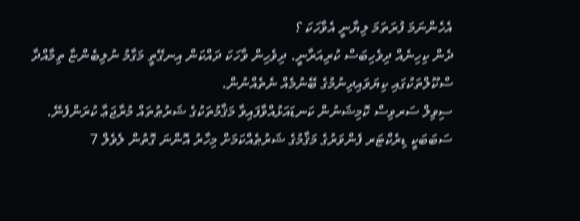އެހެންނަމަ ފުރަތަމަ ލިޔާނީ އެވާހަކަ ؟
ދެން ކިހިނެއް ދިވެހިބަސް ކުރިއަރާނީ. ދިވެހިން ވާހަކަ ދައްކަން އިނގޭތީ މަގާމު ނުލިބެންޏާ ތިމާއްދާ ސްކޫލްތަކުގައި ކިޔަވައިދިނުމުގެ ބޭނުމެއް ނެތެއްނުން.
ސިވިލް ސަރވިސް ކޮމިޝަނުން ކަނޑައަޅުއްވާފައިވާ މަޤާމުތަކުގެ ޝަރުޠުތައް މުރާޖަޢާ ކުރަންފެނޭ. ސަބަބަކީ ޑިރެކްޓަރ ފެންވަރުގެ މަޤާމުގެ ޝަރުޠެއްކަމަށް މިހާރު އޮންނަ ގޮތުން ލެވެލް 7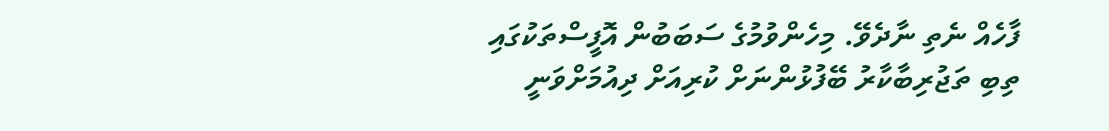ފާހެއް ނެތި ނާދެވޭ. މިހެންވުމުގެ ސަބަބުން އޮފީސްތަކުގައި ތިބި ތަޖުރިބާކާރު ބޭފުޅުންނަށް ކުރިއަށް ދިއުމަށްވަނީ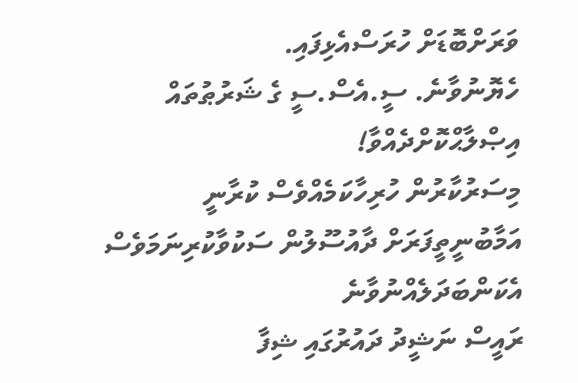ވަރަށްބޮޑަށް ހުރަސްއެޅިފައި.
ހެޔޮނުވާނެ. ސީ.އެސް.ސީ ގެ ޝަރުޠުތައް އިޞްލާޙްކޮށްދެއްވާ!
މިސަރުކާރުން ހުރިހާކަމެއްވެސް ކުރާނީ އަމާބުނީތީފަރަށް ދާއުސޫލުން ސަކުވާކުރިނަމަވެސް އެކަންބަދަލެއްނުވާނެ
ރައީސް ނަޝީދު ދައުރުގައި ޝިފާ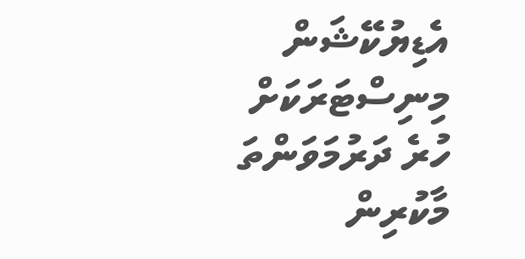އެޑިޔުކޭޝަން މިނިސްޓަރަކަށް ހުރެ ދަރުމަވަންތަ މާކުރިން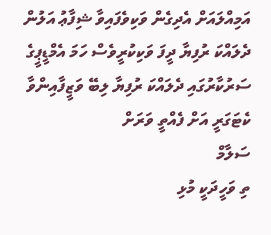އަމިއްލައަށް އެދިގެން ވަކިވެފައިވާ ޝިފާޢު އަލުން ދެލައްކަ ރުފިޔާ ދީފަ ވަކިކުރީވެސް ހަމަ އެމްޑީޕީގެ ސަރުކާރުގައި ދެލައްކަ ރުފިޔާ ލިބޭ ވަޒީފާއިންވާ ކެޓަގަރީ އަށް ފެއްތީ ވަރަށް
ސަލާމް
ތި ވަހީދަކީ މުޅި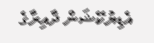އެޑިޔުކޭޝަން ދާއިރާގެ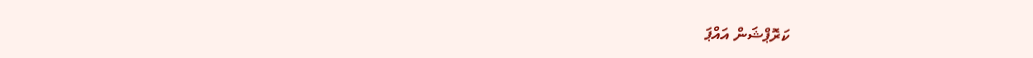ކަރޮޕްޝަން އައްޕަ